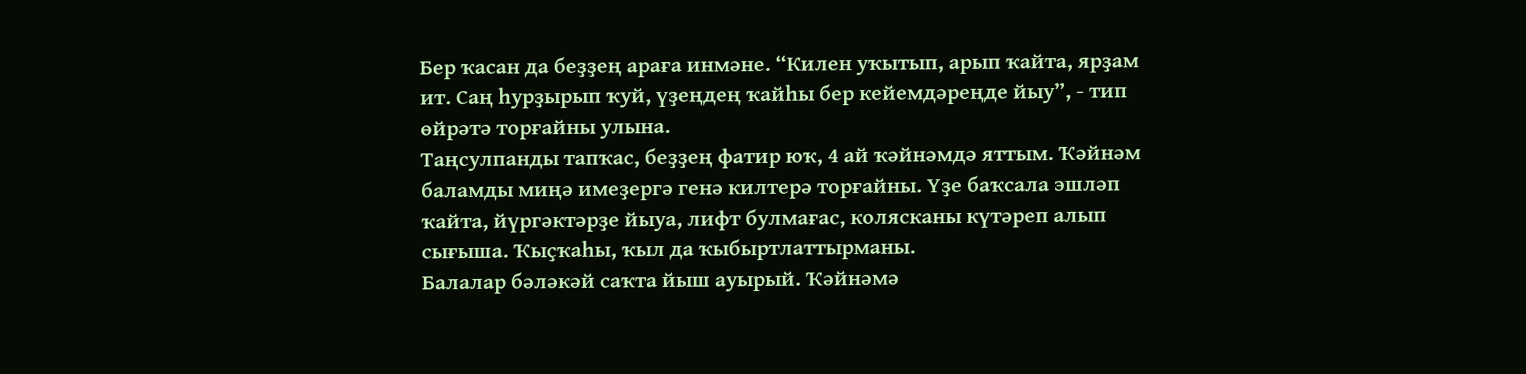Бер ҡасан да беҙҙең араға инмәне. “Килен уҡытып, арып ҡайта, ярҙам ит. Саң һурҙырып ҡуй, үҙеңдең ҡайһы бер кейемдәреңде йыу”, - тип өйрәтә торғайны улына.
Таңсулпанды тапҡас, беҙҙең фатир юҡ, 4 ай ҡәйнәмдә яттым. Ҡәйнәм баламды миңә имеҙергә генә килтерә торғайны. Үҙе баҡсала эшләп ҡайта, йүргәктәрҙе йыуа, лифт булмағас, колясканы күтәреп алып сығыша. Ҡыҫҡаһы, ҡыл да ҡыбыртлаттырманы.
Балалар бәләкәй саҡта йыш ауырый. Ҡәйнәмә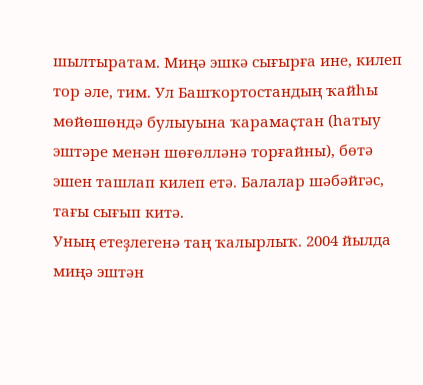шылтыратам. Миңә эшкә сығырға ине, килеп тор әле, тим. Ул Башҡортостандың ҡайһы мөйөшөндә булыуына ҡарамаҫтан (һатыу эштәре менән шөғөлләнә торғайны), бөтә эшен ташлап килеп етә. Балалар шәбәйгәс, тағы сығып китә.
Уның етеҙлегенә таң ҡалырлыҡ. 2004 йылда миңә эштән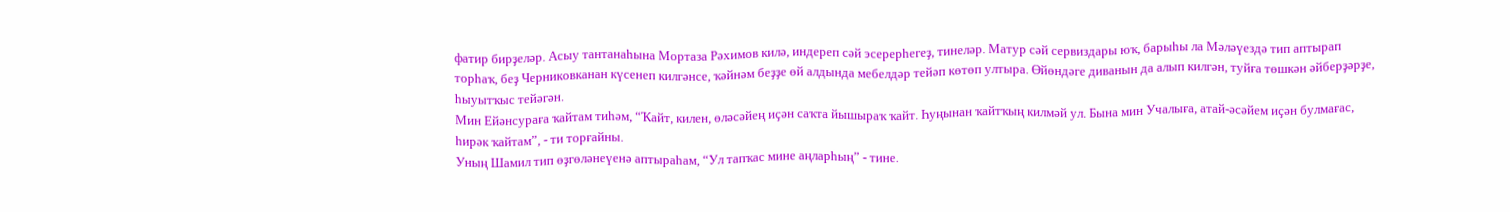фатир бирҙеләр. Асыу тантанаһына Мортаза Рәхимов килә, индереп сәй эсерерһегеҙ, тинеләр. Матур сәй сервиздары юҡ, барыһы ла Мәләүездә тип аптырап торһаҡ, беҙ Черниковканан күсенеп килгәнсе, ҡәйнәм беҙҙе өй алдында мебелдәр тейәп көтөп ултыра. Өйөндәге диванын да алып килгән, туйға төшкән әйберҙәрҙе, һыуытҡыс тейәгән.
Мин Ейәнсураға ҡайтам тиһәм, “Ҡайт, килен, өләсәйең иҫән саҡта йышыраҡ ҡайт. Һуңынан ҡайтҡың килмәй ул. Бына мин Учалыға, атай-әсәйем иҫән булмағас, һирәк ҡайтам”, - ти торғайны.
Уның Шамил тип өҙгөләнеүенә аптыраһам, “Ул тапҡас мине аңларһың” - тине.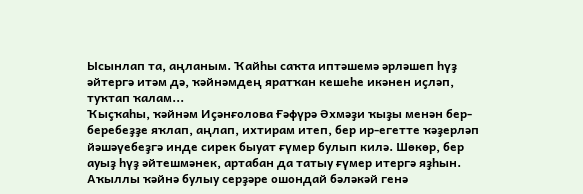Ысынлап та, аңланым. Ҡайһы саҡта иптәшемә әрләшеп һүҙ әйтергә итәм дә, ҡәйнәмдең яратҡан кешеһе икәнен иҫләп, туҡтап ҡалам...
Ҡыҫҡаһы, ҡәйнәм Иҫәнғолова Ғәфүрә Әхмәҙи ҡыҙы менән бер-беребеҙҙе яҡлап, аңлап, ихтирам итеп, бер ир-егетте ҡәҙерләп йәшәүебеҙгә инде сирек быуат ғүмер булып килә. Шөкөр, бер ауыҙ һүҙ әйтешмәнек, артабан да татыу ғүмер итергә яҙһын.
Аҡыллы ҡәйнә булыу серҙәре ошондай бәләкәй генә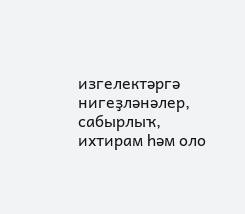изгелектәргә нигеҙләнәлер, сабырлыҡ, ихтирам һәм оло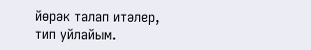йөрәк талап итәлер, тип уйлайым.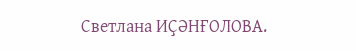Светлана ИҪӘНҒОЛОВА.